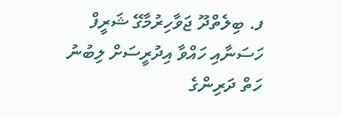ފ. ބިލެތްދޫ ޖަވާހިރުމާގޭ ޝަރީފް ހަސަނާއި ހައްވާ އިދުރީސަށް ލިބުނު ހަތް ދަރިންގެ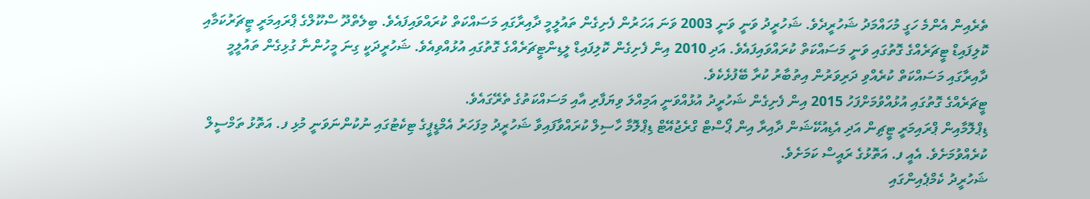ތެރެއިން އެންމެ ހަގީ މުހައްމަދު ޝަހުރީދެވެ. ޝަހުރީދު ވަނީ ވަނީ 2003 ވަނަ އަހަރުން ފެށިގެން ތައުލީމީ ދާއިރާގައި މަސައްކަތް ކުރައްވައިފައެވެ. ބިލެތްދޫ ސްކޫލްގެ ޕްރައިމަރީ ޓީޗަރުކަމާއި ކޮލިފައިޑް ޓީޗަރެއްގެ ގޮތުގައި ވަނީ މަސައްކަތް ކުރައްވައިފައެވެ. އަދި 2010 އިން ފެށިގެން ކޮލިފައިޑް ލީޑިންޓީޗަރެއްގެ ގޮތުގައި އުޅުއްވިއެވެ. ޝަހުރީދަކީ ގިނަ މީހުންނާ ގުޅިގެން ތައުލީމީ ދާއިރާގައި މަސައްކަތް ކުރެއްވި ދަރިވަރުން އިތުބާރު ކުރާ ބޭފުޅެކެވެ.
ޓީޗަރެއްގެ ގޮތުގައި އުޅުއްވުމަށްފަހު 2015 އިން ފެށިގެން ޝަހުރީދު އުޅުއްވަނީ އަމިއްލަ ވިޔަފާރި އާއި މަސައްކަތުގެ ތެރޭގައެވެ.
ޑިޕްލޮމާއިން ޕްރައިމަރީ ޓީޗިން އަދި އެޑިއުކޭޝަން ދާއިރާ އިން ޕޯސްޓް ގްރެޖުއޭޓް ޑިޕްލޮމާ ހާސިލް ކުރައްވާފައިވާ ޝަހުރީދު މިފަހަރު އެމްޑީޕީގެ ޓިކެޓުގައި ނުކުންނަވަނީ މުޅި ފ. އަތޮޅު ތަމްސީލް ކުރެއްވުމަށެވެ. އެއީ ފ. އަތޮޅުގެ ރައީސް ކަމަށެވެ.
ޝަހުރީދު ކެމްޕެއިންގައި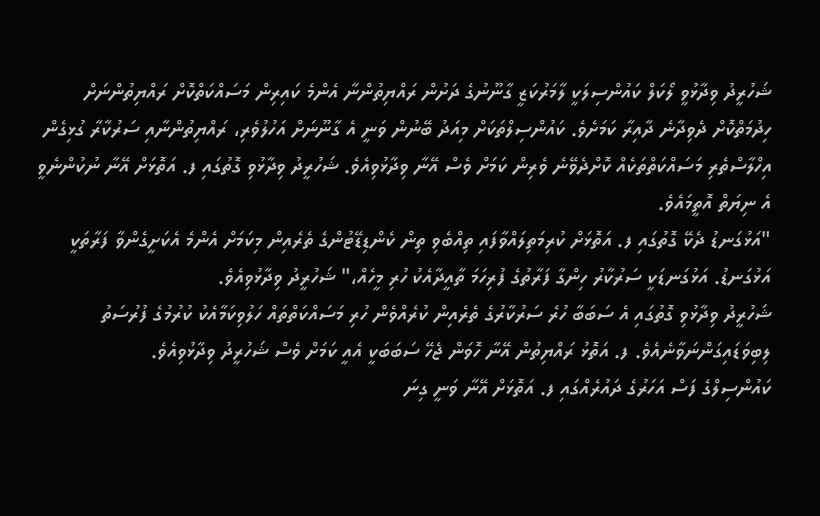ޝަހުރީދު ވިދާޅުވީ ލޯކަލް ކައުންސިލަކީ ލާމަރުކަޒީ ގާނޫނުގެ ދަށުން ރައްޔިތުންނާ އެންމެ ކައިރިން މަސައްކަތްކޮށް ރައްޔިތުންނަށް ހިދުމަތްކޮށް ދެވިދާނެ ދާއިރާ ކަމަށެވެ. ކައުންސިލްތަކަށް މިއަދު ބޭނުން ވަނީ އެ ގާނޫނަށް އަހުލުވެރި، ރައްޔިތުންނާއި ސަރުކާރާ ގުޅިގެން އިހްލާސްތެރި މަސައްކަތްތަކެއް ކޮށްދެވޭނެ ވެރިން ކަމަށް ވެސް އޭނާ ވިދާޅުވިއެވެ. ޝަހުރީދު ވިދާޅުވި ގޮތުގައި ފ. އަތޮޅަށް އޭނާ ނުކުންނެވީ އެ ނިޔަތް އޮތީމައެވެ.
"އަޅުގަނޑު ދެކޭ ގޮތުގައި ފ. އަތޮޅަށް ކުރިމަތިލައްވާފައި ތިއްބެވި ތިން ކެންޑިޑޭޓުންގެ ތެރެއިން މިކަމަށް އެންމެ އެކަށީގެންވާ ފަރާތަކީ އަޅުގަނޑު. އަޅުގަނޑަކީ ސަރުކާރު ހިންގާ ފަރާތުގެ ފުރިހަމަ ތާއީދާއެކު ހުރި މީހެއް،" ޝަހުރީދު ވިދާޅުވިއެވެ.
ޝަހުރީދު ވިދާޅުވި ގޮތުގައި އެ ސަބަބާ ހުރެ ސަރުކާރުގެ ތެރެއިން ކުރެއްވެން ހުރި މަސައްކަތްތައް ހަލުވިކަމާއެކު ކުރުމުގެ ފުރުސަތު ލިބިވަޑައިގަންނަވާނެއެވެ. ފ. އަތޮޅު ރައްޔިތުން އޭނާ ހޮވަން ޖެހޭ ސަބަބަކީ އެއީ ކަމަށް ވެސް ޝަހުރީދު ވިދާޅުވިއެވެ.
ކައުންސިލްގެ ފަސް އަހަރުގެ ދައުރެއްގައި ފ. އަތޮޅަށް އޭނާ ވަނީ ގިނަ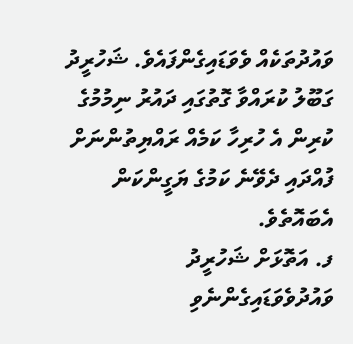ވައުދުތަކެއް ވެވަޑައިގެންފައެވެ. ޝަހުރީދު ގަބޫލު ކުރައްވާ ގޮތުގައި ދައުރު ނިމުމުގެ ކުރިން އެ ހުރިހާ ކަމެއް ރައްޔިތުންނަށް ފުއްދައި ދެވޭނެ ކަމުގެ ޔަގީންކަން އެބައޮތެވެ.
ފ. އަތޮޅަށް ޝަހުރީދު ވައުދުވެވަޑައިގެންނެވި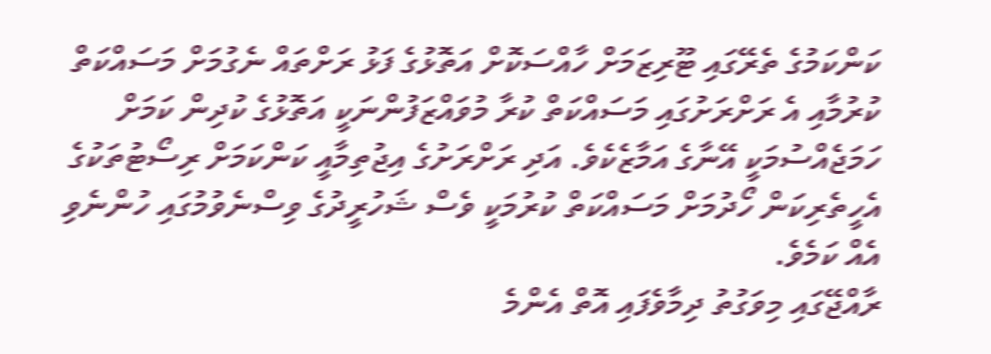ކަންކަމުގެ ތެރޭގައި ޓޫރިޒަމަށް ހާއްސަކޮށް އަތޮޅުގެ ފަޅު ރަށްތައް ނެގުމަށް މަސައްކަތް ކުރުމާއި އެ ރަށްރަށުގައި މަސައްކަތް ކުރާ މުވައްޒަފުންނަކީ އަތޮޅުގެ ކުދިން ކަމަށް ހަމަޖެއްސުމަކީ އޭނާގެ އަމާޒެކެވެ. އަދި ރަށްރަށުގެ އިޖުތިމާއީ ކަންކަމަށް ރިސޯޓުތަކުގެ އެހީތެރިކަން ހޯދުމަށް މަސައްކަތް ކުރުމަކީ ވެސް ޝަހުރީދުގެ ވިސްނެވުމުގައި ހުންނެވި އެއް ކަމެވެ.
ރާއްޖޭގައި މިވަގުތު ދިމާވެފައި އޮތް އެންމެ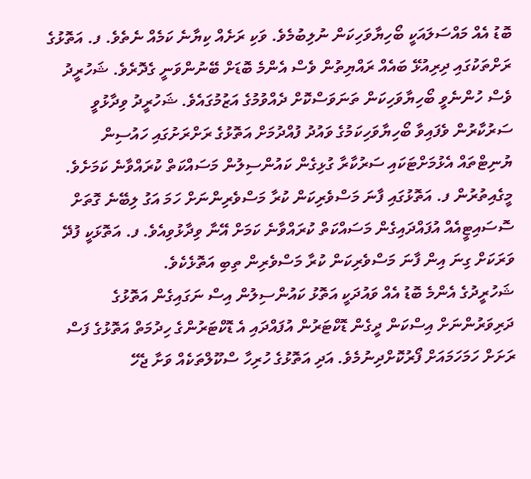ބޮޑު އެއް މައްސަލައަކީ ބޯހިޔާވަހިކަން ނުލިބުމެވެ. ވަކި ރަށެއް ކިޔާނެ ކަމެއް ނެތެވެ. ފ. އަތޮޅުގެ ރަށްތަކުގައި ދިރިއުޅޭ ބައެއް ރައްޔިތުން ވެސް އެންމެ ބޮޑަށް ބޭނުންވަނީ ގެދޮރެވެ. ޝަހުރީދު ވެސް ހުންނެވީ ބޯހިޔާވަހިކަން ތަނަވަސްކޮށް ދެއްވުމުގެ އަޒުމުގައެވެ. ޝަހުރީދު ވިދާޅުވީ ސަރުކާރުން ވެފައިވާ ބޯހިޔާވަހިކަމުގެ ވައުދު ފުއްދުމަށް އަތޮޅުގެ ރަށްރަށުގައި ހައުސިން ޔުނިޓްތައް އެޅުމަށްޓަކައި ސަރުކާރާ ގުޅިގެން ކައުންސިލުން މަސައްކަތް ކުރައްވާނެ ކަމަށެވެ.
މީގެއިތުރުން ފ. އަތޮޅުގައި ފާނަ މަސްވެރިކަން ކުރާ މަސްވެރިންނަށް ހަމަ އަގު ލިބޭނެ ގޮތަށް ސޮސައިޓީއެއް އުފައްދައިގެން މަސައްކަތް ކުރައްވާނެ ކަމަށް އޭނާ ވިދާޅުވިއެވެ. ފ. އަތޮޅަކީ ފުދޭ ވަރަކަށް ގިނަ އިން ފާނަ މަސްވެރިކަން ކުރާ މަސްވެރިން ތިބި އަތޮޅެކެވެ.
ޝަހުރީދުގެ އެންމެ ބޮޑު އެއް ވައުދަކީ އަތޮޅު ކައުންސިލުން އިސް ނަގައިގެން އަތޮޅުގެ ދަރިވަރުންނަށް އިސްކަން ދީގެން ޑޮކްޓަރުން އުފައްދައި އެ ޑޮކްޓަރުންގެ ހިދުމަތް އަތޮޅުގެ ފަސް ރަށަށް ހަމަހަމައަށް ފޯރުކޮށްދިނުމެވެ. އަދި އަތޮޅުގެ ހުރިހާ ސްކޫލްތަކެއް ވަށާ ޖެހޭ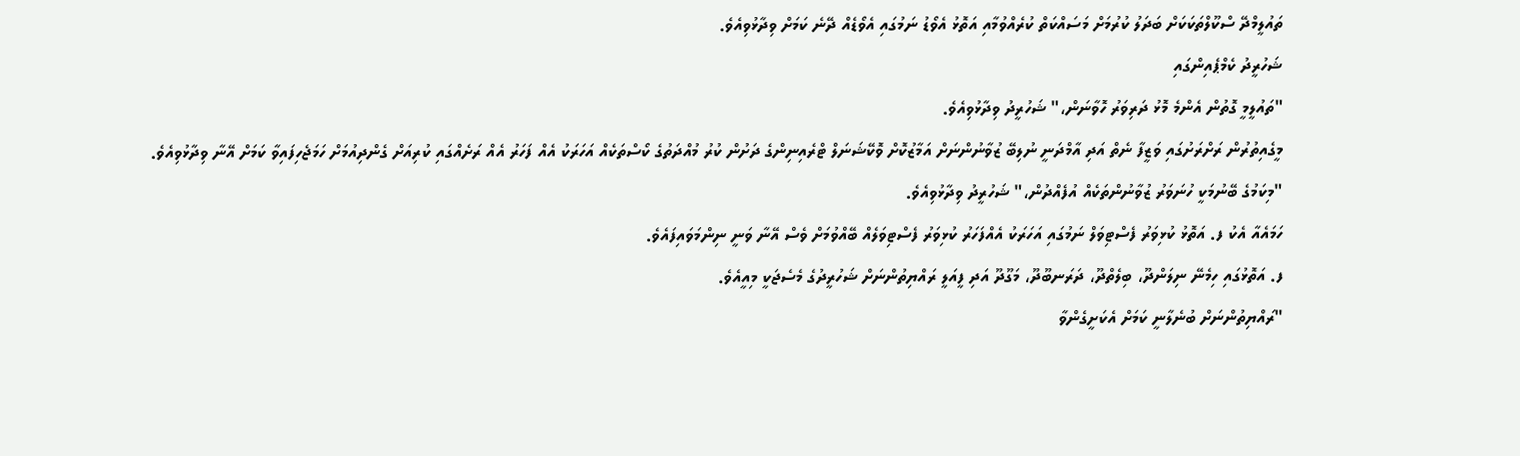ތައުލީމްދޭ ސްކޫލްތަކަކަށް ބަދަލު ކުރުމަށް މަސައްކަތް ކުރެއްވުމާއި އަތޮޅު އެވޯޑު ނަމުގައި އެވޯޑެއް ދޭނެ ކަމަށް ވިދާޅުވިއެވެ.
ޝަހުރީދު ކެމްޕެއިންގައި
"ތައުލީމީ ގޮތުން އެންމެ މޮޅު ދަރިވަރު ހޮވާނަން،" ޝަހުރީދު ވިދާޅުވިއެވެ.
މީގެއިތުރުން ރަށްރަށުގައި ވަޒީފާ ނެތް އަދި އާމްދަނީ ނުލިބޭ ޒުވާނުންނަށް އަމާޒުކޮށް ވޮކޭޝަނަލް ޓްރެއިނިންގެ ދަށުން ކުރު މުއްދަތުގެ ކޯސްތަކެއް އަހަރަކު އެއް ފަހަރު އެއް ރަށެއްގައި ކުރިއަށް ގެންދިއުމަށް ހަމަޖެހިފައިވާ ކަމަށް އޭނާ ވިދާޅުވިއެވެ.
"މިކަމުގެ ބޭނުމަކީ ހުނަވަރު ޒުވާނުންތަކެއް އުފެއްދުން،" ޝަހުރީދު ވިދާޅުވިއެވެ.
ހަމައެއާ އެކު ފ. އަތޮޅު ކުޅިވަރު ފެސްޓިވަލް ނަމުގައި އަހަރަކު އެއްފަހަރު ކުޅިވަރު ފެސްޓިވަލެއް ބޭއްވުމަށް ވެސް އޭނާ ވަނީ ނިންމަވައިފައެވެ.
ފ. އަތޮޅުގައި ހިމެނޭ ނިލަންދޫ، ބިލެތްދޫ، ދަރަނބޫދޫ، މަގޫދޫ އަދި ފީއަލީ ރައްޔިތުންނަށް ޝަހުރީދުގެ މެސެޖަކީ މިއީއެވެ.
"ރައްޔިތުންނަށް ބުނެލާނީ ކަމަށް އެކަށީގެންވާ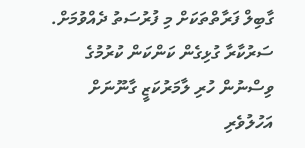ގާބިލް ފަރާތްތަކަށް މި ފުރުސަތު ދެއްވުމަށް. ސަރުކާރާ ގުޅިގެން ކަންކަން ކުރުމުގެ ވިސްނުން ހުރި ލާމަރުކަޒީ ގާނޫނަށް އަހުލުވެރި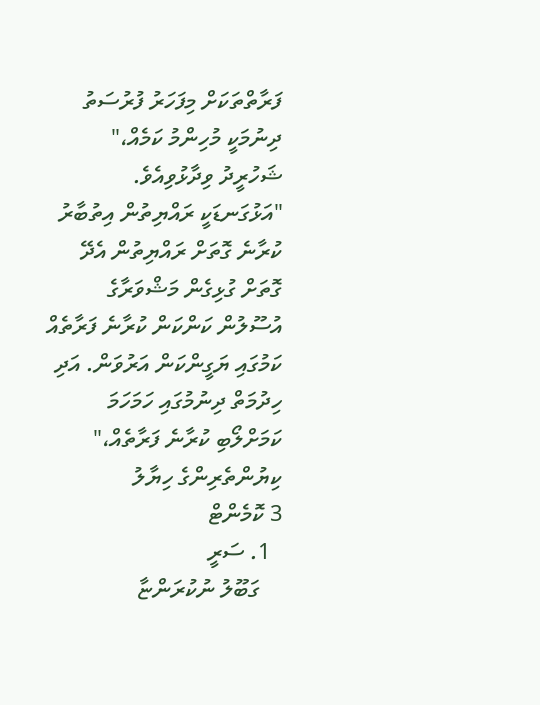ފަރާތްތަކަށް މިފަހަރު ފުރުސަތު ދިނުމަކީ މުހިންމު ކަމެއް،" ޝަހުރީދު ވިދާޅުވިއެވެ.
"އަޅުގަނޑަކީ ރައްޔިތުން އިތުބާރު ކުރާނެ ގޮތަށް ރައްޔިތުން އެދޭ ގޮތަށް ގުޅިގެން މަޝްވަރާގެ އުސޫލުން ކަންކަން ކުރާނެ ފަރާތެއް ކަމުގައި ޔަގީންކަން އަރުވަން. އަދި ހިދުމަތް ދިނުމުގައި ހަމަހަމަ ކަމަށްލޯބި ކުރާނެ ފަރާތެއް،"
ކިޔުންތެރިންގެ ހިޔާލު
3 ކޮމެންޓް
  1. ސަރީ
    ގަބޫލު ނުކުރަންޏާ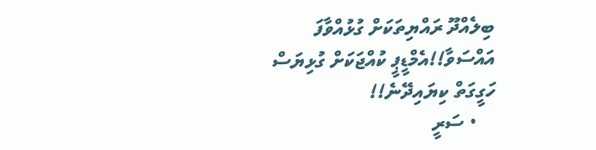ބިލެއްދޫ ރައްޔިތަކަށް ގުޅުއްވާފަ އައްސަވާ!!އެމްޑީޕީ ކުއްޖަކަށް ގުޅިޔަސް ހަގީގަތް ކިޔައިދޭނެ!!
    • ސަރީ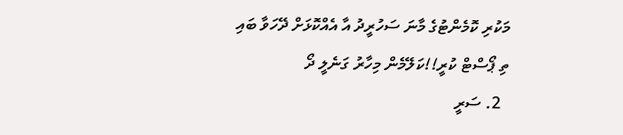މަކުރި ކޮމެންޓުގެ މާނަ ސަހުރީދު އާ އެއްކޮޅަށް ދޭހަވާ ބައި ތި ޕޯސްޓް ކުރީ!!ކަލޭމެން މިހާރު ގަނެލީ ދޯ
  2. ސަރީ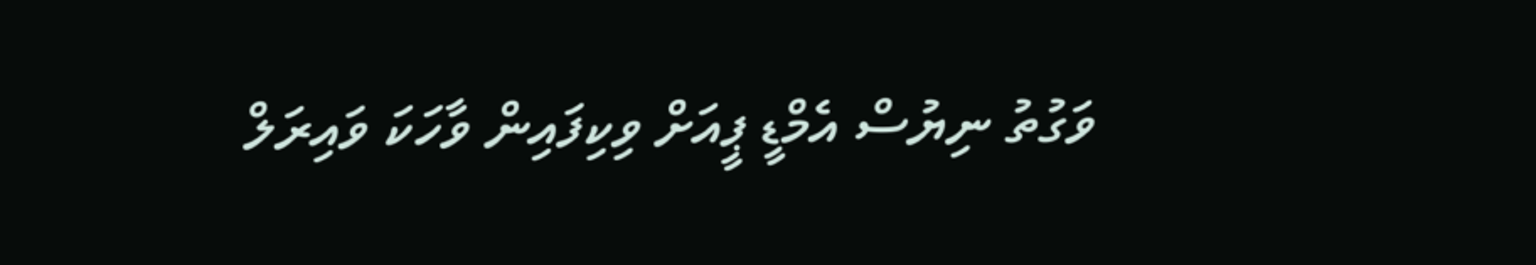ވަގުތު ނިޔުސް އެމްޑީ ޕީއަށް ވިކިފައިން ވާހަކަ ވައިރަލް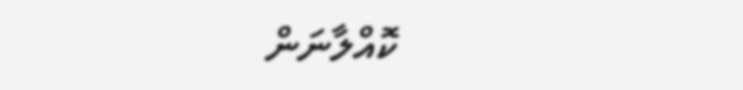ކޮއްލާނަން